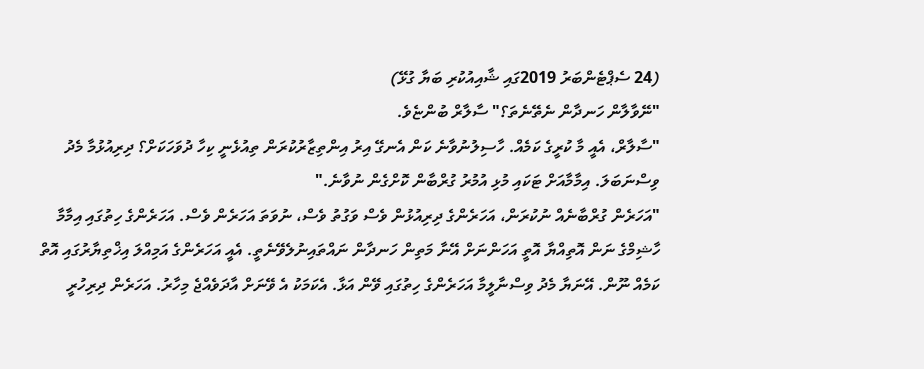(24 ސެޕްޓެންބަރު 2019ގައި ޝާއިއުކުރި ބަޔާ ގުޅޭ)
"ނޭވާލާން ހަނދާން ނެތޭނެތަ؟" ސާލާރް ބުންޏެވެ.
"ސާލާރް، އެއީ މާ ކުރީގެ ކަމެއް. ހާސިލުނުވާނެ ކަން އެނގޭ އިރު އިންތިޒާރުކުރަން ތިއުޅެނީ ކިހާ ދުވަހަކަށް؟ ދިރިއުޅުމާ މެދު ވިސްނަބަލަ. އިމާމާއަށް ޓަކައި މުޅި އުމުރު ގުރްބާން ކޮށްގެން ނުވާނެ."
"އަހަރެން ގުރްބާނެއް ނުކުރަން، އަހަރެންގެ ދިރިއުޅުން ވެސް ވަގުތު ވެސް، ނުވަތަ އަހަރެން ވެސް. އަހަރެންގެ ހިތުގައި އިމާމާ ހާޝިމްގެ ނަން އޮތިއްޔާ އޮތީ އަހަންނަށް އޭނާ މަތިން ހަނދާން ނައްތައިނުލެވޭނެތީ. އެއީ އަހަރެންގެ އަމިއްލަ އިޚްތިޔާރުގައި އޮތް ކަމެއް ނޫން. އޭނަޔާ މެދު ވިސްނާލީމާ އަހަރެންގެ ހިތުގައި ވޭން އަޅާ. އެކަމަކު އެ ވޭނަށް އާދަވެއްޖެ މިހާރު. އަހަރެން ދިރިހުރީ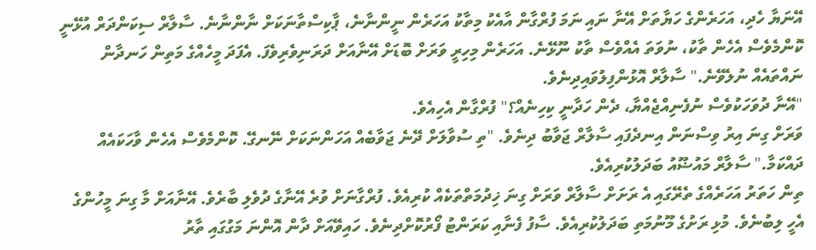އޭނަޔާ ހެދި، އަހަރެންގެ ހަޔާތަށް އޭނާ ނައި ނަމަ ފުރްގާން އާއެކު މިތާކު އަހަރެން ނީންނާނެ، ޕާކިސްތާނަކަށް ނާންނާނެ. ސާލާރް ސިކަންދަރް އުޅޭނީ ކޮންމެވެސް އެހެން ތާކު، ނުވަތަ އެއްވެސް ތާކު ނޫޅޭނެ. އަހަރެން މިހިރީ ވަރަށް ބޮޑަށް އޭނާއަށް ދަރަނިވެރިވެފަ. އެފަދަ މީހެއްގެ މަތިން ހަނދާން ނައްތައެއް ނުލެވޭނެ." ސާލާރް އޮޅުންފިލުވައިދިނެވެ.
"އޭނާ ދުވަހަކުވެސް ނުފެނިއްޖެއްޔާ، ދެން ހަދާނީ ކިހިނެއް؟" ފުރްގާން އެހިއެވެ.
ވަރަށް ގިނަ އިރު ވިސްނަން އިނދެފައި ސާލާރް ޖަވާބު ދިނެވެ. "ތި ސުވާލަށް ދޭނެ ޖަވާބެއް އަހަންނަކަށް ނޭނގޭ. ކޮންމެވެސް އެހެން ވާހަކައެއް ދައްކަމާ." ސާލާރް މައުޟޫއު ބަދަލުކުރިއެވެ.
ތިން ހަތަރު އަހަރެއްގެ ތެރޭގައި އެ ރަށަށް ސާލާރް ވަރަށް ގިނަ ޚިދުމަތްތަކެއް ކުރިއެވެ. ފުރްގާނަށް ވުރެ އޭނާގެ ދުވެލި ބާރެވެ. އޭނާއަށް މާ ގިނަ މީހުންގެ އެހީ ލިބުނެވެ. މުޅި ރަށުގެ މޫނުމަތި ބަދަލުކުރިއެވެ. ސާފު ފެނާއި ކަރަންޓު ފޯރުކޮށްދިނެވެ. ހައިވޭއަށް ދާން އޮންނަ މަގުގައި ތާރު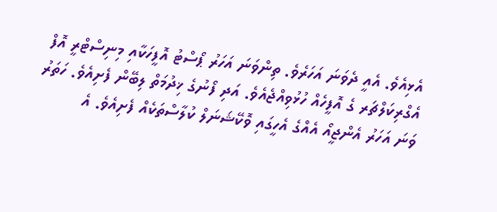އެޅިއެވެ. އެއީ ދެވަނަ އަހަރެވެ. ތިންވަނަ އަހަރު ޕޯސްޓު އޮފީހަކާއި މިނިސްޓްރީ އޮފް އެގްރިކަލްޗަރ ގެ އޮފީހެއް ހުޅުވިއްޖެއެވެ. އަދި ފޯނުގެ ޚިދުމަތް ލިބޭން ފެށިއެވެ. ހަތަރު ވަނަ އަހަރު އެންޖީއޯ އެއްގެ އެހީގައި ވޮކޭޝަނަލް ކުލާސްތަކެއް ފެށިއެވެ. އެ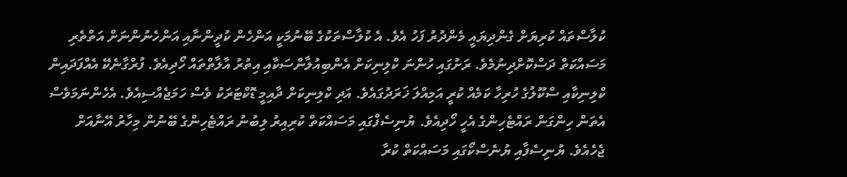ކުލާސްތައް ކުރިޔަށް ގެންދިޔައީ މެންދުރު ފަހު އެވެ. އެ ކުލާސްތަކުގެ ބޭނުމަކީ އަންހެން ކުދީންނާއި އަންހެނުންނަށް އަތްތެރި މަސައްކަތް ދަސްކޮށްދިނުމެވެ. ރަށުގައި ހުންނަ ކްލިނިކަށް އެންބިއުލާންސަކާއި އިތުރު އާލާތްތައް ހޯދިއެވެ. ފުރްގާނެކޭ އެއްފަދައިން ކްލިނިކާއި ސްކޫލުގެ ހުރިހާ ކަމެއް ކުރީ އަމިއްލަ ޚަރަދުގައެވެ. އަދި ކްލިނިކަށް ދާއިމީ ޑޮކްޓަރަކު ވެސް ހަމަޖެއްސިއެވެ. އެހެންނަމަވެސް އެތަން ހިންގަން ރައްޓެހިންގެ އެހީ ހޯދިއެވެ. ޔުނިސެފްގައި މަސައްކަތް ކުރިއިރު ލިބުނު ރައްޓެހިންގެ ބޭނުން މިހާރު އޭނާއަށް ޖެހެއެވެ. ޔުނިސެފާއި ޔުނެސްކޯގައި މަސައްކަތް ކުރާ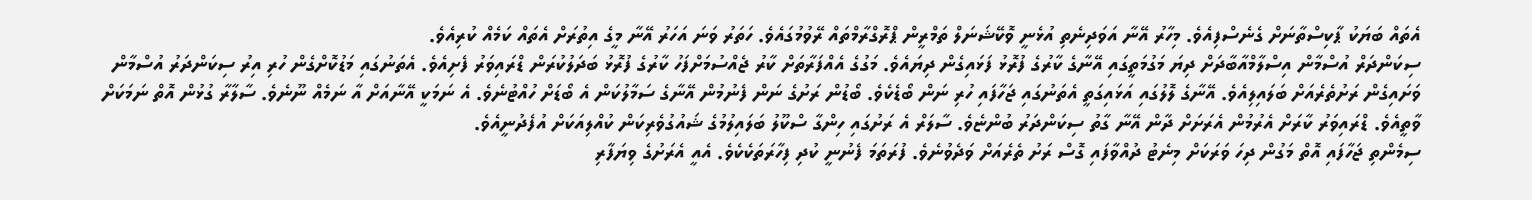އެތައް ބަޔަކު ޕާކިސްތާނަށް ގެނެސްފިއެވެ. މިހާރު އޭނާ އަވަދިނެތި އުޅެނީ ވޮކޭޝަނަލް ތަމްރީން ޕްރޮގްރާމްތައް ރޭވުމުގައެވެ. ހަތަރު ވަނަ އަހަރު އޭނާ މީގެ އިތުރަށް އެތައް ކަމެއް ކުރިއެވެ.
ސިކަންދަރް އުސްމާން އިސްލާމްއާބާދަށް ދިޔަ މަގުމަތީގައި އޭނާގެ ކާރުގެ ފުރޮޅު ފަޅައިގެން ދިޔައެވެ. މަގުގެ އެއްފަރާތަށް ކާރު ޖެއްސުމަށްފަހު ކާރުގެ ފުރޮޅު ބަދަލުކުރަން ޑްރައިވަރު ފެށިއެވެ. އެތަނުގައި މަޑުކޮށްގެން ހުރި އިރު ސިކަންދަރު އުސްމާން ވަށައިގެން ރަށުތެރެއަށް ބަލައިލިއެވެ. އޭނާގެ ލޮލުގައި އަޅައިގަތީ އެތަނުގައި ޖަހާފައި ހުރި ނަން ބޯޑެކެވެ. ބޯޑުން ރަށުގެ ނަން ފެނުމުން އޭނާގެ ސަމާލުކަން އެ ބޯޑަށް ހުއްޓުނެވެ. އެ ނަމަކީ އޭނާއަށް އާ ނަމެއް ނޫނެވެ. ސާލާރާ ގުޅުން އޮތް ނަމަކަށް ވާތީއެވެ. ޑްރައިވަރު ކާރަށް އެރުމުން އެރަށަށް ދާން އޭނާ ގާތު ސިކަންދަރު ބުންޏެވެ. ސާލަރް އެ ރަށުގައި ހިންގާ ސްކޫލު ބަލައިލުމުގެ ޝައުގުވެރިކަން ކުއްލިއަކަށް އުފެދުނީއެވެ.
ސިމެންތި ޖަހާފައި އޮތް މަގުން ދިހަ ވަރަކަށް މިނެޓު ދުއްވާފައި ގޮސް ރަށު ތެރެއަށް ވަދެވުނެވެ. ފުރަތަމަ ފެނުނީ ކުދި ފިހާރަތަކެކެވެ. އެއީ އެރަށުގެ ވިޔަފާރި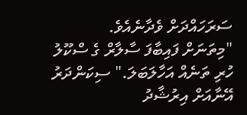ސަރަހައްދަށް ވެދާނެއެވެ.
"މިތަނަށް ފައިބާފަ ސާލާރް ގެ ސްކޫލު ހުރި ތަނެއް އަހާލަބަލަ." ސިކަންދަރު އޭނާއަށް އިރުޝާދު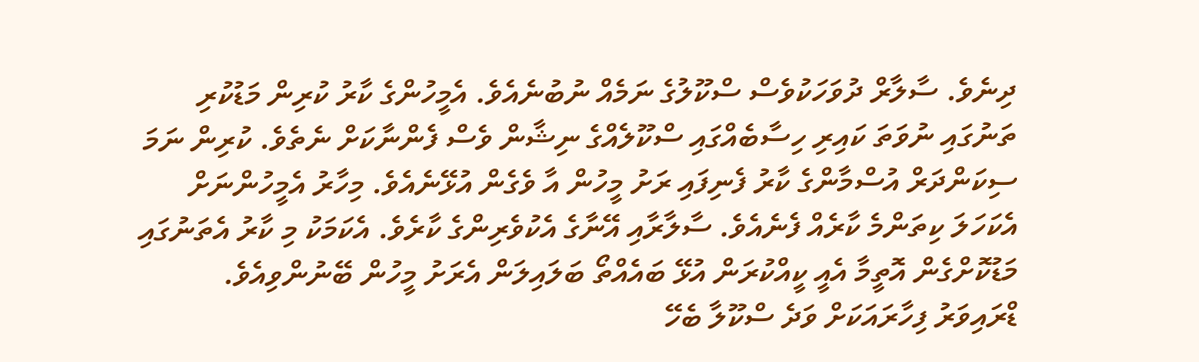ދިނެވެ. ސާލާރް ދުވަހަކުވެސް ސްކޫލުގެ ނަމެއް ނުބުނެއެވެ. އެމީހުންގެ ކާރު ކުރިން މަޑުކުރި ތަނުގައި ނުވަތަ ކައިރި ހިސާބެއްގައި ސްކޫލެއްގެ ނިޝާން ވެސް ފެންނާކަށް ނެތެވެ. ކުރިން ނަމަ ސިކަންދަރް އުސްމާންގެ ކާރު ފެނިފައި ރަށު މީހުން އާ ވެގެން އުޅޭނެއެވެ. މިހާރު އެމީހުންނަށް އެކަހަލަ ކިތަންމެ ކާރެއް ފެނެއެވެ. ސާލާރާއި އޭނާގެ އެކުވެރިންގެ ކާރެވެ. އެކަމަކު މި ކާރު އެތަނުގައި މަޑުކޮށްގެން އޮތީމާ އެއީ ކީއްކުރަން އުޅޭ ބައެއްތޯ ބަލައިލަން އެރަށު މީހުން ބޭނުންވިއެވެ.
ޑްރައިވަރު ފިހާރައަކަށް ވަދެ ސްކޫލާ ބެހޭ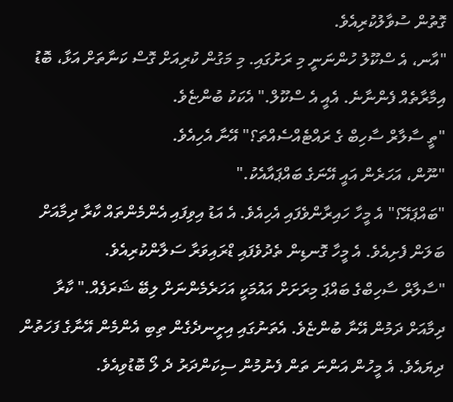ގޮތުން ސުވާލުކުރިއެވެ.
"އާނ، އެ ސްކޫލު ހުންނަނީ މި ރަށުގައި. މި މަގުން ކުރިއަށް ގޮސް ކަނާތަށް އަޅާ، ބޮޑު އިމާރާތެއް ފެންނާނެ. އެއީ އެ ސްކޫލް." އެކަކު ބުންޏެވެ.
"ތީ ސާލާރް ސާހިބް ގެ ރައްޓެއްސެއްތަ؟" އޭނާ އެހިއެވެ.
"ނޫން، އަހަރެން އައީ އޭނަގެ ބައްޕައާއެކު."
"ބައްޕައޭ؟" އެ މީހާ ހައިރާންވެފައި އެހިއެވެ. އެ އަޑު އިވިފައި އެންމެންތައް ކާރާ ދިމާއަށް ބަލަން ފެށިއެވެ. އެ މީހާ ގޮނޑިން ތެދުވެފައި ޑްރައިވަރާ ސަލާންކުރިއެވެ.
"ސާލާރް ސާހިބްގެ ބައްޕަ މިރަށަށް އައުމަކީ އަހަރެމެންނަށް ލިބޭ ޝަރަފެއް." ކާރާ ދިމާއަށް ދަމުން އޭނާ ބުންޏެވެ. އެތަނުގައި އިށީނދެގެން ތިބި އެންމެން އޭނާގެ ފަހަތުން ދިޔައެވެ. އެ މީހުން އަންނަ ތަން ފެނުމުން ސިކަންދަރު ދެ ލޯ ބޮޑުވިއެވެ.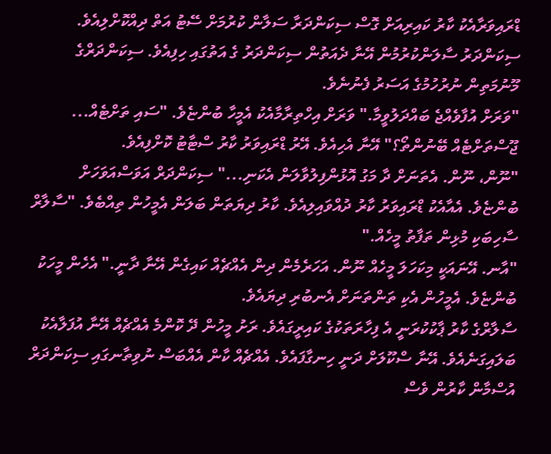ޑްރައިވަރާއެކު ކާރު ކައިރިއަށް ގޮސް ސިކަންދަރާ ސަލާން ކުރުމަށް ސޭޓު އަތް ދިއްކޮށްލިއެވެ. ސިކަންދަރު ސާލަންކުރުމުން އޭނާ ދެއަތުން ސިކަންދަރު ގެ އަތުގައި ހިފިއެވެ. ސިކަންދަރްގެ މޫނުމަތިން ނުރުހުމުގެ އަސަރު ފެނުނެވެ.
"ވަރަށް އުފާވެއްޖެ ބައްދަލުވީމާ." ވަރަށް އިހްތިރާމާއެކު އެމީހާ ބުންޏެވެ. "ސައި ތަށްޓެއް... ޖޫސްތަށްޓެއް ބޭނުންތޯ؟" އޭނާ އެހިއެވެ. އޭރު ޑްރައިވަރު ކާރު ސްޓާޓު ކޮށްފިއެވެ.
"ނޫން، ނޫން. އެތަނަށް ދާ މަގު އޮޅުންފިލުވާލަން އެކަނި..." ސިކަންދަރް އަވަސްއަވަހަށް ބުންޏެވެ. އެއާއެކު ޑްރައިވަރު ކާރު ދުއްވައިލިއެވެ. ކާރު ދިޔަތަން ބަލަން އެމީހުން ތިއްބެވެ. "ސާލާރް ސާހިބަކި މުޅިން ތަފާތު މީހެއް."
"އާނ. އޭނައަކީ މިކަހަލަ މީހެއް ނޫން. އަހަރެމެން ދިން އެއްޗެއް ކައިގެން އޭނާ ދާނީ." އެހެން މީހަކު ބުންޏެވެ. އެމީހުން އެކި ތަންތަނަށް އެނބުރި ދިޔައެވެ.
ސާލާރްގެ ކާރު ޕާކުކުރަނީ އެ ފިހާރަތަކުގެ ކައިރީގައެވެ. ރަށު މީހުން ދޭ ކޮންމެ އެއްޗެއް އޭނާ އުފަލާއެކު ބަލައިގަނެއެވެ. އޭނާ ސްކޫލަށް ދަނީ ހިނގާފައެވެ. އެއްޗެއް ކާން އެއްބަސް ނުވިތާނގައި ސިކަންދަރް އުސްމާން ކާރުން ވެސް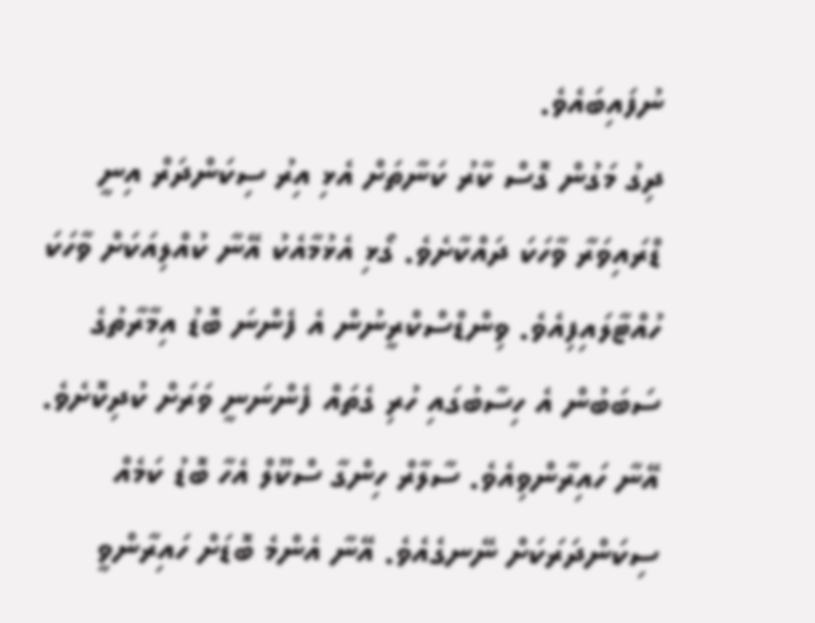ނުފައިބައެވެ.
ދިގު މަގުން ގޮސް ކާރު ކަނާތަށް އެޅި އިރު ސިކަންދަރް އިނީ ޑްރައިވަރާ ވާހަކަ ދައްކާށެވެ. ގޯޅި އެޅުމާއެކު އޭނާ ކުއްލިއަކަށް ވާހަކަ ހުއްޓާލައިފިއެވެ. ވިންޑްސްކްރީނުން އެ ފެންނަ ބޮޑު އިމާރާތުގެ ސަބަބުން އެ ހިސާބުގައި ހުރި ގެތައް ފެންނަނީ ވަރަށް ކުދިކޮށެވެ. އޭނާ ހައިރާންވިއެވެ. ސާލާރް ހިންގާ ސްކޫލް އެހާ ބޮޑު ކަމެއް ސިކަންދަރަކަށް ނޭނގެއެވެ. އޭނާ އެންމެ ބޮޑަށް ހައިރާންވީ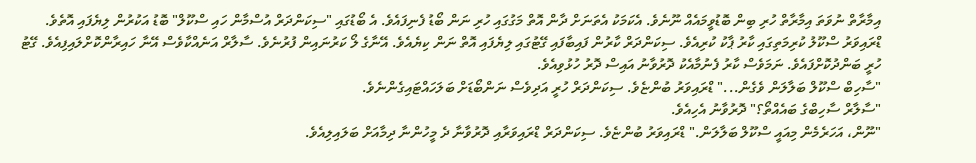އިމާރާތް ނުވަތަ އިމާރާތް ހުރި ބިން ބޮޑުވީމައެއް ނޫނެވެ. އެކަމަކު އެތަނަށް ދާން އޮތް މަގުގައި ހުރި ނަން ބޯޑު ފެނިފައެވެ. އެ ބޯޑުގައި "ސިކަންދަރް އުސްމާން ހައި ސްކޫލް" ބޮޑު އަކުރުން ލިޔެފައި އޮތެވެ.
ޑްރައިވަރު ސްކޫލު ކުރިމަތިގައި ކާރު ޕާކު ކުރިއެވެ. ސިކަންދަރް ކާރުން ފައިބާފައި ގޭޓުގައި ލިޔެފައި އޮތް ނަން ކިޔެއެވެ. އޭނާގެ ލޯ ކަރުނައިން ފުރުނެވެ. ސާލާރް އަނެއްކާވެސް އޭނާ ހައިރާންކޮށްލައިފިއެވެ. ގޭޓު ހުރީ ބަންދުކޮށްފައެވެ. ނަމަވެސް ކާރު ފެނުމާއެކު ދޮރުވާނު އައިސް ދޮރު ހުޅުވިއެވެ.
"ސާހިބް ސްކޫލް ބަލާލަން ވެގެން..." ޑްރައިވަރު ބުންޏެވެ. ސިކަންދަރް ހުރީ އަދިވެސް ނަންބޯޑަށް ބަލަހައްޓައިގެންނެވެ.
"ސާލާރް ސާހިބްގެ ބައެއްތޯ؟" ދޮރުވާނު އެހިއެވެ.
"ނޫން، އަހަރެމެން މިއައީ ސްކޫލް ބަލާލަން." ޑްރައިވަރު ބުންޏެވެ. ސިކަންދަރް ޑްރައިވަރާއި ދޮރުވާނާ ދެ މީހުންނާ ދިމާއަށް ބަލައިލިއެވެ.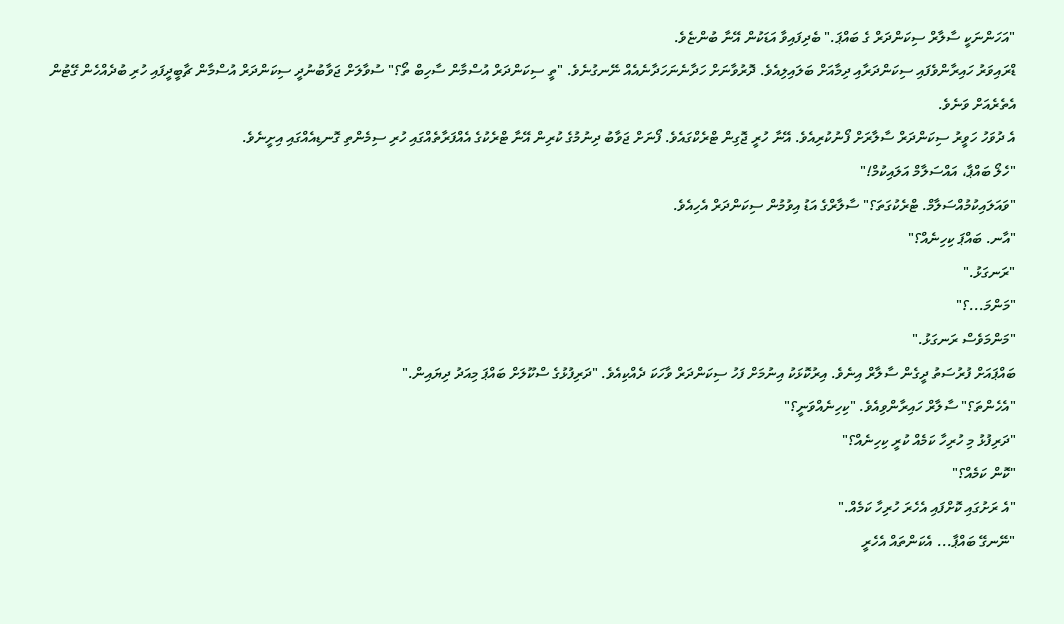"އަހަންނަކީ ސާލާރް ސިކަންދަރް ގެ ބައްޕަ." ބެދިފައިވާ އަޑަކުން އޭނާ ބުންޏެވެ.
ޑްރައިވަރު ހައިރާންވެފައި ސިކަންދަރާއި ދިމާއަށް ބަލައިލިއެވެ. ދޮރުވާނަށް ހަދާނެނަހަދާނެއެއް ނޭނގުނެވެ. "ތީ ސިކަންދަރް އުސްމާން ސާހިބް ތޯ؟" ސުވާލަށް ޖަވާބުނުދީ ސިކަންދަރް އުސްމާން ޗާބީދީފައި ހުރި ބުދެއްހެން ގޭޓުން އެތެރެއަށް ވަނެވެ.
އެ ދުވަހު ހަވީރު ސިކަންދަރް ސާލާރަށް ފޯނުކުރިއެވެ. އޭނާ ހުރީ ޖޮގިން ޓްރެކްގައެވެ. ފޯނަށް ޖަވާބު ދިނުމުގެ ކުރިން އޭނާ ޓްރެކުގެ އެއްފަރާތެއްގައި ހުރި ސިމެންތި ގޮނޑިއެއްގައި އިށީނެވެ.
"ހެލޯ ބައްޕާ، އައްސަލާމް އަލައިކުމް!"
"ވައަލައިކުމުއްސަލާމް. ޓްރެކުގަތަ؟" ސާލާރްގެ އަޑު އިވުމުން ސިކަންދަރް އެހިއެވެ.
"އާނ. ބައްޕަ ކިހިނެއް؟"
"ރަނގަޅު."
"މަންމަ...؟"
"މަންމަވެސް ރަނގަޅު."
ބައްޕައަށް ފުރުސަތު ދީގެން ސާލާރް އިނެވެ. އިރުކޮޅަކު އިނުމަށް ފަހު ސިކަންދަރް ވާހަކަ ދެއްކިއެވެ. "ދަރިފުޅުގެ ސްކޫލަށް ބައްޕަ މިއަދު ދިޔައިން."
"އެހެންތަ؟" ސާލާރް ހައިރާންވިއެވެ. "ކިހިނެއްވަނީ؟"
"ދަރިފުޅު މި ހުރިހާ ކަމެއް ކުރީ ކިހިނެއް؟"
"ކޮން ކަމެއް؟"
"އެ ރަށުގައި ކޮށްފައި އެހެރަ ހުރިހާ ކަމެއް."
"ނޭނގޭ ބައްޕާ... އެކަންތައް އެހެރީ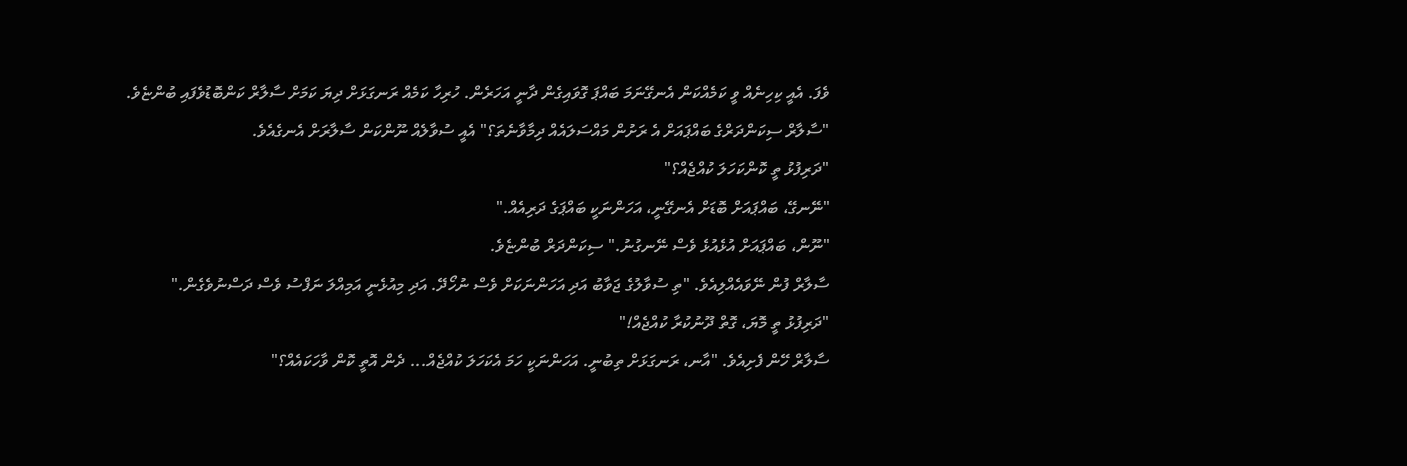ވެފަ. އެއީ ކިހިނެއް ވީ ކަމެއްކަން އެނގޭނަމަ ބައްޕަ ގޮވައިގެން ދާނީ އަހަރެން. ހުރިހާ ކަމެއް ރަނގަޅަށް ދިޔަ ކަމަށް ސާލާރް ކަންބޮޑުވެފައި ބުންޏެވެ.
"ސާލާރް ސިކަންދަރްގެ ބައްޕައަށް އެ ރަށުން މައްސަލައެއް ދިމާވާނެތަ؟" އެއީ ސުވާލެއް ނޫންކަން ސާލާރަށް އެނގެއެވެ.
"ދަރިފުޅު ތީ ކޮންކަހަލަ ކުއްޖެއް؟"
"ނޭނގޭ، ބައްޕައަށް ބޮޑަށް އެނގޭނީ، އަހަންނަކީ ބައްޕަގެ ދަރިއެއް."
"ނޫން، ބައްޕައަށް އުޅެއުޅެ ވެސް ނޭނގުނު." ސިކަންދަރް ބުންޏެވެ.
ސާލާރް ފުން ނޭވައެއްލިއެވެ. "ތި ސުވާލުގެ ޖަވާބު އަދި އަހަންނަކަށް ވެސް ނުހޯދޭ. އަދި މިއުޅެނީ އަމިއްލަ ނަފްސު ވެސް ދަސްނުވެގެން."
"ދަރިފުޅު ތީ މޮޔަ، ގޮތް ދޫނުކުރާ ކުއްޖެއް!"
ސާލާރް ހޭން ފެށިއެވެ. "އާނ، ރަނގަޅަށް ތިބުނީ. އަހަންނަކީ ހަމަ އެކަހަލަ ކުއްޖެއް... ދެން އޮތީ ކޮން ވާހަކައެއް؟"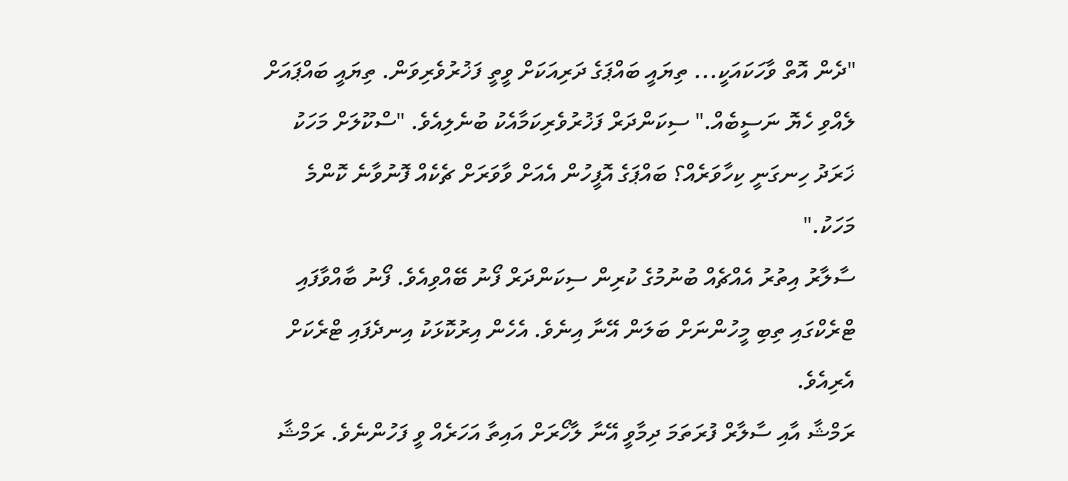"ދެން އޮތް ވާހަކައަކީ... ތިޔައީ ބައްޕަގެ ދަރިއަކަށް ވީތީ ފަޚުރުވެރިވަން. ތިޔައީ ބައްޕައަށް ލެއްވި ހެޔޮ ނަސީބެއް." ސިކަންދަރް ފަޚުރުވެރިކަމާއެކު ބުނެލިއެވެ. "ސްކޫލަށް މަހަކު ޚަރަދު ހިނގަނީ ކިހާވަރެއް؟ ބައްޕަގެ އޮފީހުން އެއަށް ވާވަރަށް ޗެކެއް ފޮނުވާނެ ކޮންމެ މަހަކު."
ސާލާރު އިތުރު އެއްޗެއް ބުނުމުގެ ކުރިން ސިކަންދަރް ފޯނު ބޭއްވިއެވެ. ފޯނު ބާއްވާފައި ޓްރެކްގައި ތިބި މީހުންނަށް ބަލަން އޭނާ އިނެވެ. އެހެން އިރުކޮޅަކު އިނދެފައި ޓްރެކަށް އެރިއެވެ.
ރަމްޝާ އާއި ސާލާރް ފުރަތަމަ ދިމާވީ އޭނާ ލާހޯރަށް އައިތާ އަހަރެއް ވީ ފަހުންނެވެ. ރަމްޝާ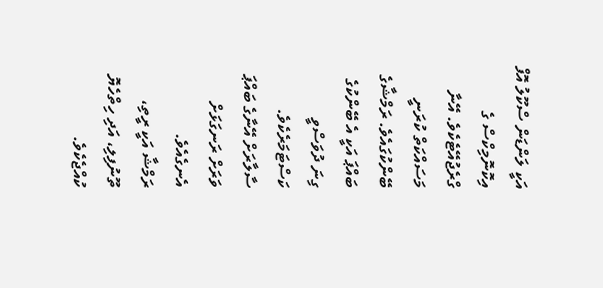އަކީ ލަންޑަން ސްކޫލު އޮފް އިކޮނޮމިކްސް ގެ ގްރެޖުއޭޓެކެވެ. އޭނާ މަސައްކަތް ކުރަނީ ބޭންކުގައެވެ. ރަމްޝާގެ ބައްޕަ އަކީ އެ ބޭންކުގެ ގިނަ ދުވަސްވީ ކަސްޓަމަރެކެވެ. ސާލާރަށް އޭނާގެ ބައްޕަ ވަރަށް ރަނގަޅަށް އެނގެއެވެ.
ރަމްޝާ އަކީ ރީތި، ތޫނުފިލި، އަދި ހިތްހެޔޮ ކުއްޖެކެވެ.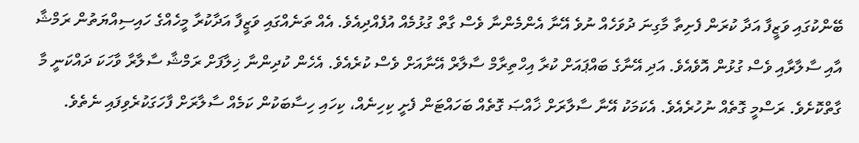ބޭންކުގައި ވަޒީފާ އަދާ ކުރަން ފެށިތާ މާގިނަ ދުވަހެއް ނުވެ އޭނާ އެންމެންނާ ވެސް ގާތް ގުޅުމެއް އުފެއްދިއެވެ. އެއް ތަނެއްގައި ވަޒީފާ އަދާކުރާ މީހެއްގެ ހައިސިއްޔަތުން ރަމްޝާ އާއި ސާލާރާއި ވެސް ގުޅުން އޮވެއެވެ. އަދި އޭނާގެ ބައްޕައަށް ކުރާ އިހްތިރާމް ސާލާރް އޭނާއަށް ވެސް ކުރެއެވެ. އެހެން ކުދިންނާ ޚިލާފަށް ރަމްޝާ ސާލާރާ ވާހަކަ ދައްކަނީ މާ ގާތްކޮށެވެ. ރަސްމީ ގޮތެއް ނުހުރެއެވެ. އެކަމަކު އޭނާ ސާލާރަށް ޚާއްޞަ ގޮތެއް ބަހައްޓަން ފެށީ ކިހިނެއް، ކިހައި ހިސާބަކުން ކަމެއް ސާލާރަށް ފާހަގަކުރެވިފައި ނެތެވެ.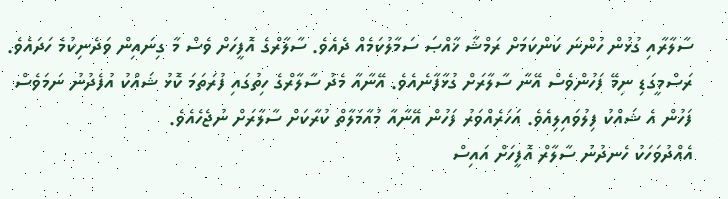ސާލާރާއި ގުޅުން ހުންނަ ކަންކަމަށް ރަމްޝާ ޚާއްޞަ ސަމާލުކަމެއް ދެއެވެ. ސާލާރްގެ އޮފީހަށް ވެސް މާ ގިނައިން ވަދެނިކުމެ ހަދައެވެ. ރަސްމީގަޑި ނިމޭ ފަހުންވެސް އޭނާ ސާލާރަށް ގުޅާފާނެއެވެ. އޭނާއާ މެދު ސާލާރްގެ ހިތުގައި ފުރަތަމަ ކޮޅު ޝައްކު އުފެދުނު ނަމަވެސް ފަހުން އެ ޝައްކު ފިލުވައިލިއެވެ. އަހަރެއްވަރު ފަހުން އޭނާއާ މުއާމަލާތް ކުރާކަށް ސާލާރަށް ނުޖެހެއެވެ.
އެއްދުވަހަކު ހެނދުނު ސާލާރް އޮފީހަށް އައިސް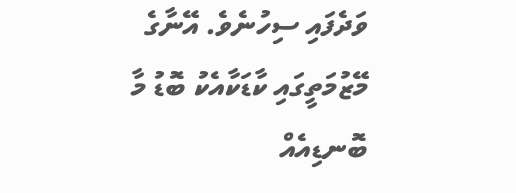ވަދެފައި ސިހުނެވެ. އޭނާގެ މޭޒުމަތީގައި ކާޑަކާއެކު ބޮޑު މާ ބޮނޑިއެއް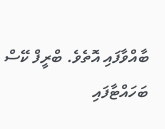ބާއްވާފައި އޮތެވެ. ބްރީފް ކޭސް ބަހައްޓާފައި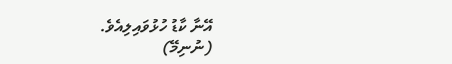އޭނާ ކާޑު ހުޅުވައިލިއެވެ.
(ނުނިމޭ)